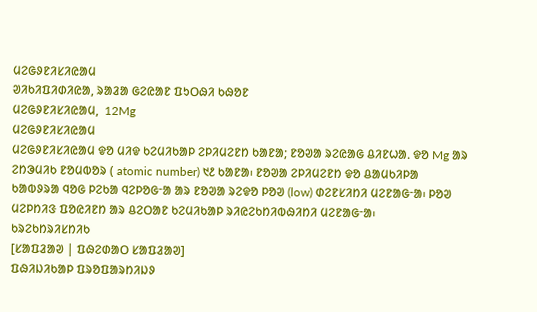ᱢᱮᱜᱽᱱᱤᱥᱤᱭᱟᱢ
ᱣᱤᱠᱤᱯᱤᱰᱤᱭᱟ, ᱨᱟᱲᱟ ᱜᱮᱭᱟᱱ ᱯᱩᱛᱷᱤ ᱠᱷᱚᱱ
ᱢᱮᱜᱽᱱᱤᱥᱤᱭᱟᱢ,  12Mg
ᱢᱮᱜᱽᱱᱤᱥᱤᱭᱟᱢ
ᱢᱮᱜᱽᱱᱤᱥᱤᱭᱟᱢ ᱫᱚ ᱢᱤᱫ ᱠᱮᱢᱤᱠᱟᱞ ᱮᱞᱤᱢᱮᱱᱴ ᱠᱟᱱᱟ; ᱱᱚᱣᱟ ᱨᱮᱭᱟᱜ ᱪᱤᱱᱦᱟᱹ ᱫᱚ Mg ᱟᱨ ᱮᱴᱳᱢᱤᱠ ᱱᱚᱢᱵᱚᱨ ( atomic number) ᱑᱒ ᱠᱟᱱᱟ᱾ ᱱᱚᱣᱟ ᱮᱞᱤᱢᱮᱱᱴ ᱫᱚ ᱪᱟᱢᱠᱤᱞᱟ ᱠᱟᱵᱽᱨᱟ ᱧᱚᱜ ᱞᱮᱠᱟ ᱧᱮᱞᱚᱜᱼᱟ ᱟᱨ ᱱᱚᱣᱟ ᱨᱮᱫᱚ ᱞᱚᱣ (low) ᱰᱮᱱᱥᱤᱴᱤ ᱢᱮᱱᱟᱜᱼᱟ᱾ ᱞᱚᱣ ᱢᱮᱞᱴᱤᱝ ᱯᱚᱭᱤᱱᱴ ᱟᱨ ᱪᱮᱛᱟᱱ ᱠᱮᱢᱤᱠᱟᱞ ᱨᱤᱭᱮᱠᱴᱤᱵᱷᱤᱴᱤ ᱢᱮᱱᱟᱜᱼᱟ᱾
ᱠᱨᱮᱠᱴᱨᱤᱥᱴᱤᱠ
[ᱥᱟᱯᱲᱟᱣ | ᱯᱷᱮᱰᱟᱛ ᱥᱟᱯᱲᱟᱣ]
ᱯᱷᱤᱡᱤᱠᱟᱞ ᱯᱨᱚᱯᱟᱨᱴᱤᱡᱽ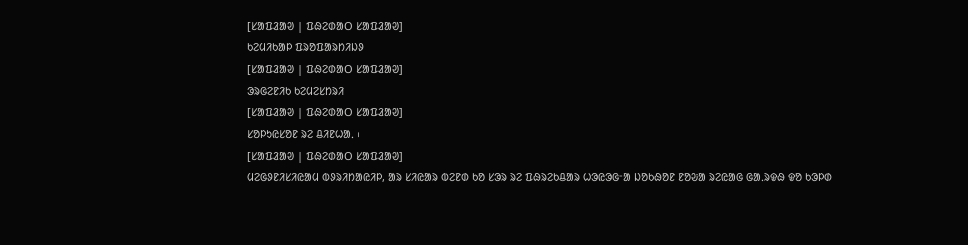[ᱥᱟᱯᱲᱟᱣ | ᱯᱷᱮᱰᱟᱛ ᱥᱟᱯᱲᱟᱣ]
ᱠᱮᱢᱤᱠᱟᱞ ᱯᱨᱚᱯᱟᱨᱴᱤᱡᱽ
[ᱥᱟᱯᱲᱟᱣ | ᱯᱷᱮᱰᱟᱛ ᱥᱟᱯᱲᱟᱣ]
ᱳᱨᱜᱮᱱᱤᱠ ᱠᱮᱢᱮᱥᱴᱨᱤ
[ᱥᱟᱯᱲᱟᱣ | ᱯᱷᱮᱰᱟᱛ ᱥᱟᱯᱲᱟᱣ]
ᱥᱚᱞᱩᱭᱥᱚᱱ ᱨᱮ ᱪᱤᱱᱦᱟᱹ ᱾
[ᱥᱟᱯᱲᱟᱣ | ᱯᱷᱮᱰᱟᱛ ᱥᱟᱯᱲᱟᱣ]
ᱢᱮᱜᱽᱱᱤᱥᱤᱭᱟᱢ ᱵᱽᱨᱤᱴᱟᱭᱤᱞ, ᱟᱨ ᱥᱤᱭᱟᱨ ᱵᱮᱱᱰ ᱠᱚ ᱥᱳᱨ ᱨᱮ ᱯᱷᱨᱮᱠᱪᱟᱨ ᱦᱳᱭᱳᱜᱼᱟ ᱡᱚᱠᱷᱚᱱ ᱱᱚᱶᱟ ᱨᱮᱭᱟᱜ ᱜᱟᱹᱨᱫᱷ ᱫᱚ ᱠᱳᱞᱰ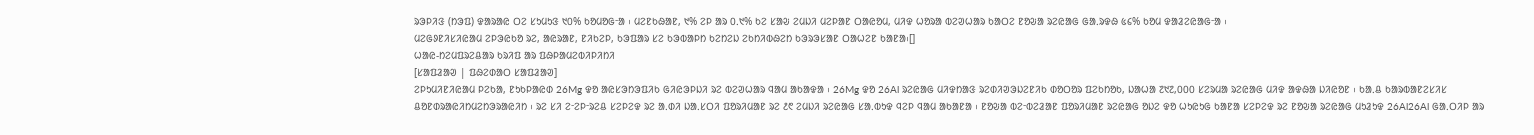ᱨᱳᱞᱤᱝ (ᱴᱳᱯ) ᱫᱟᱨᱟᱭ ᱛᱮ ᱥᱩᱢᱩᱝ ᱑᱐% ᱠᱚᱢᱚᱜᱼᱟ ᱾ ᱢᱮᱱᱠᱷᱟᱱ, ᱑% ᱮᱞ ᱟᱨ ᱐ᱹ᱑% ᱠᱮ ᱥᱟᱶ ᱮᱢᱡᱤ ᱢᱮᱞᱟᱱ ᱛᱟᱭᱚᱢ, ᱢᱤᱫ ᱦᱚᱨᱟ ᱵᱮᱣᱦᱟᱨ ᱠᱟᱛᱮ ᱱᱚᱶᱟ ᱨᱮᱭᱟᱜ ᱜᱟᱹᱨᱫᱷ ᱕᱔% ᱠᱚᱢ ᱫᱟᱲᱮᱭᱟᱜᱼᱟ ᱾
ᱢᱮᱜᱽᱱᱤᱥᱤᱭᱟᱢ ᱮᱞᱳᱭᱠᱚ ᱨᱮ, ᱟᱭᱨᱟᱱ, ᱱᱤᱠᱮᱞ, ᱠᱳᱯᱟᱨ ᱥᱮ ᱠᱳᱵᱟᱞᱴ ᱠᱮᱴᱮᱡ ᱮᱠᱴᱤᱵᱷᱮᱴ ᱠᱳᱨᱳᱥᱟᱱ ᱛᱟᱦᱮᱱ ᱠᱟᱱᱟ᱾[]
ᱦᱟᱭ-ᱴᱮᱢᱯᱨᱮᱪᱟᱨ ᱠᱨᱤᱯ ᱟᱨ ᱯᱷᱞᱟᱢᱮᱵᱤᱞᱤᱴᱤ
[ᱥᱟᱯᱲᱟᱣ | ᱯᱷᱮᱰᱟᱛ ᱥᱟᱯᱲᱟᱣ]
ᱮᱞᱩᱢᱤᱱᱤᱭᱟᱢ ᱞᱮᱠᱟ, ᱱᱩᱠᱞᱟᱭᱰ 26Mg ᱫᱚ ᱟᱭᱥᱳᱴᱳᱯᱤᱠ ᱜᱤᱭᱳᱞᱡᱤ ᱨᱮ ᱵᱮᱣᱦᱟᱨ ᱧᱟᱢ ᱟᱠᱟᱫᱟ ᱾ 26Mg ᱫᱚ 26Al ᱨᱮᱭᱟᱜ ᱢᱤᱫᱴᱟᱝ ᱨᱮᱰᱤᱣᱳᱡᱮᱱᱤᱠ ᱰᱚᱛᱚᱨ ᱯᱮᱠᱴᱚᱠ, ᱡᱟᱦᱟ ᱗᱑᱗,᱐᱐᱐ ᱥᱮᱨᱢᱟ ᱨᱮᱭᱟᱜ ᱢᱤᱫ ᱟᱫᱷᱟ ᱡᱤᱭᱚᱱ ᱾ ᱠᱟᱹᱪ ᱠᱟᱨᱵᱟᱱᱮᱥᱤᱥ ᱪᱚᱱᱰᱨᱟᱭᱤᱴᱢᱮᱴᱳᱨᱟᱭᱤᱴ ᱾ ᱨᱮ ᱥᱤ ᱮᱼᱮᱞᱼᱨᱮᱪ ᱥᱮᱞᱮᱫ ᱨᱮ ᱟᱹᱰᱤ ᱡᱟᱹᱥᱛᱤ ᱯᱚᱨᱤᱢᱟᱱ ᱨᱮ ᱒᱖ ᱮᱢᱡᱤ ᱨᱮᱭᱟᱜ ᱥᱟᱹᱵᱩᱫ ᱧᱮᱞ ᱧᱟᱢ ᱟᱠᱟᱱᱟ ᱾ ᱱᱚᱶᱟ ᱵᱮᱼᱵᱮᱲᱟᱱ ᱯᱚᱨᱤᱢᱟᱱ ᱨᱮᱭᱟᱜ ᱚᱡᱮ ᱫᱚ ᱦᱩᱭᱩᱜ ᱠᱟᱱᱟ ᱥᱮᱞᱮᱫ ᱨᱮ ᱱᱚᱶᱟ ᱨᱮᱭᱟᱜ ᱢᱩᱲᱩᱫ 26Al26Al ᱜᱟᱹᱛᱤᱞ ᱟᱨ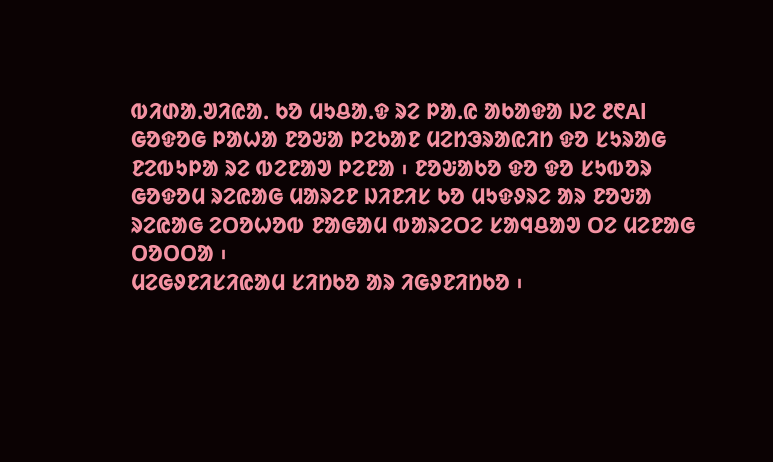ᱵᱤᱰᱟᱹᱣᱤᱭᱟᱹ ᱠᱚ ᱢᱩᱪᱟᱹᱫ ᱨᱮ ᱞᱟᱹᱭ ᱟᱠᱟᱫᱟ ᱡᱮ ᱒᱖Al ᱜᱚᱫᱚᱜ ᱞᱟᱦᱟ ᱱᱚᱶᱟ ᱞᱮᱠᱟᱱ ᱢᱮᱴᱳᱨᱟᱭᱤᱴ ᱫᱚ ᱥᱩᱨᱟᱜ ᱱᱮᱵᱩᱞᱟ ᱨᱮ ᱵᱮᱱᱟᱣ ᱞᱮᱱᱟ ᱾ ᱱᱚᱶᱟᱠᱚ ᱫᱚ ᱫᱚ ᱥᱩᱵᱚᱨ ᱜᱚᱫᱚᱢ ᱨᱮᱭᱟᱜ ᱢᱟᱨᱮᱱ ᱡᱤᱱᱤᱥ ᱠᱚ ᱢᱩᱫᱽᱨᱮ ᱟᱨ ᱱᱚᱶᱟ ᱨᱮᱭᱟᱜ ᱮᱛᱚᱦᱚᱵ ᱱᱟᱜᱟᱢ ᱵᱟᱨᱮᱛᱮ ᱥᱟᱧᱪᱟᱣ ᱛᱮ ᱢᱮᱱᱟᱜ ᱛᱚᱛᱛᱟ ᱾
ᱢᱮᱜᱽᱱᱤᱥᱤᱭᱟᱢ ᱥᱤᱴᱠᱚ ᱟᱨ ᱤᱜᱽᱱᱤᱴᱠᱚ ᱾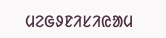ᱢᱮᱜᱽᱱᱤᱥᱤᱭᱟᱢ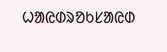ᱦᱟᱭᱰᱨᱚᱠᱥᱟᱭᱰ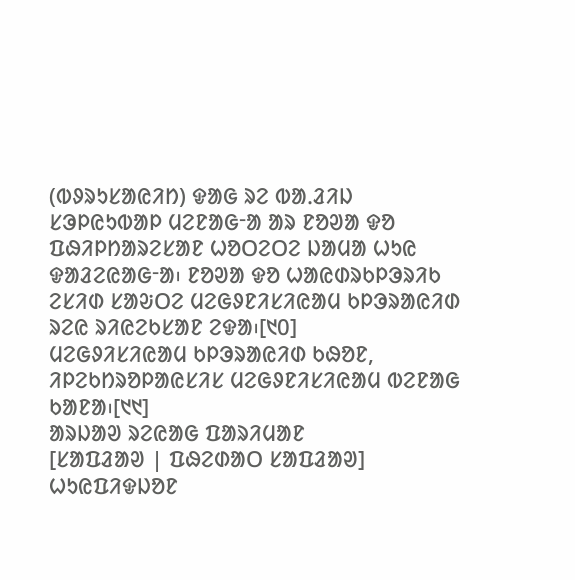(ᱵᱽᱨᱩᱥᱟᱭᱤᱴ) ᱫᱟᱜ ᱨᱮ ᱵᱟᱹᱲᱤᱡ ᱥᱳᱞᱭᱩᱵᱟᱞ ᱢᱮᱱᱟᱜᱼᱟ ᱟᱨ ᱱᱚᱣᱟ ᱫᱚ ᱯᱷᱤᱞᱴᱟᱨᱮᱥᱟᱱ ᱦᱚᱛᱮᱛᱮ ᱡᱟᱢᱟ ᱦᱩᱭ ᱫᱟᱲᱮᱭᱟᱜᱼᱟ᱾ ᱱᱚᱣᱟ ᱫᱚ ᱦᱟᱭᱰᱨᱠᱞᱳᱨᱤᱠ ᱮᱥᱤᱰ ᱥᱟᱶᱛᱮ ᱢᱮᱜᱽᱱᱤᱥᱤᱭᱟᱢ ᱠᱞᱳᱨᱟᱭᱤᱰ ᱨᱮᱭ ᱨᱤᱭᱮᱠᱥᱟᱱ ᱮᱫᱟ᱾[᱑᱐]
ᱢᱮᱜᱽᱤᱥᱤᱭᱟᱢ ᱠᱞᱳᱨᱟᱭᱤᱰ ᱠᱷᱚᱱ, ᱤᱞᱮᱠᱴᱨᱚᱞᱟᱭᱥᱤᱥ ᱢᱮᱜᱽᱱᱤᱥᱤᱭᱟᱢ ᱵᱮᱱᱟᱜ ᱠᱟᱱᱟ᱾[᱑᱑]
ᱟᱨᱡᱟᱣ ᱨᱮᱭᱟᱜ ᱯᱟᱨᱤᱢᱟᱱ
[ᱥᱟᱯᱲᱟᱣ | ᱯᱷᱮᱰᱟᱛ ᱥᱟᱯᱲᱟᱣ]
ᱦᱩᱭᱯᱤᱫᱡᱚᱱ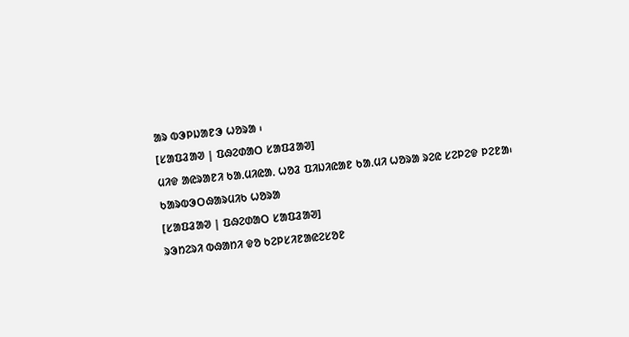ᱟᱨ ᱵᱳᱞᱡᱟᱱᱳ ᱦᱚᱨᱟ ᱾
[ᱥᱟᱯᱲᱟᱣ | ᱯᱷᱮᱰᱟᱛ ᱥᱟᱯᱲᱟᱣ]
ᱢᱤᱫ ᱟᱭᱨᱟᱱᱤ ᱠᱟᱹᱢᱤᱭᱟᱹ ᱦᱚᱲ ᱯᱤᱡᱤᱭᱟᱱ ᱠᱟᱹᱢᱤ ᱦᱚᱨᱟ ᱨᱮᱭ ᱥᱮᱞᱮᱫ ᱞᱮᱱᱟ᱾
ᱠᱟᱨᱵᱳᱛᱷᱟᱨᱢᱤᱠ ᱦᱚᱨᱟ
[ᱥᱟᱯᱲᱟᱣ | ᱯᱷᱮᱰᱟᱛ ᱥᱟᱯᱲᱟᱣ]
ᱨᱳᱴᱮᱨᱤ ᱵᱷᱟᱴᱤ ᱫᱚ ᱠᱮᱞᱥᱤᱱᱟᱭᱮᱥᱚᱱ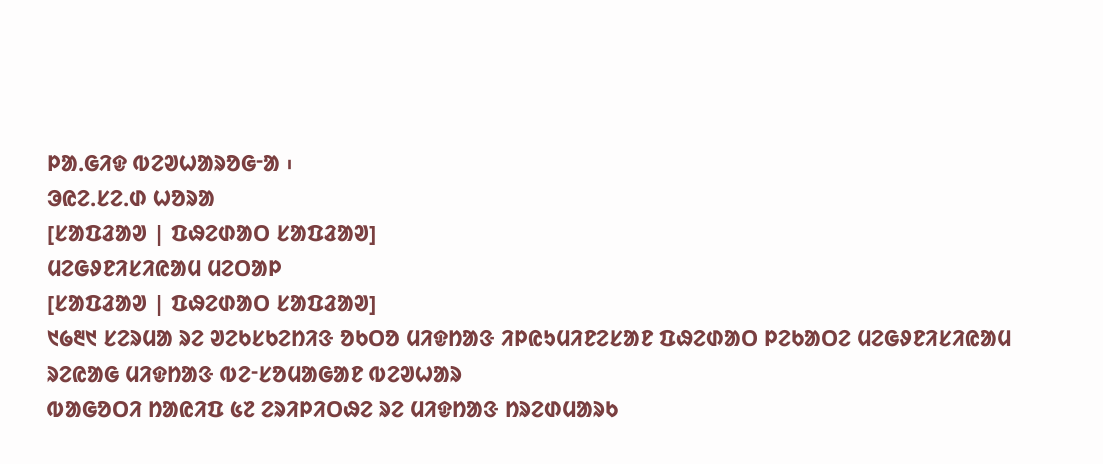ᱞᱟᱹᱜᱤᱫ ᱵᱮᱣᱦᱟᱨᱚᱜᱼᱟ ᱾
ᱳᱭᱮᱹᱥᱮᱹᱰ ᱦᱚᱨᱟ
[ᱥᱟᱯᱲᱟᱣ | ᱯᱷᱮᱰᱟᱛ ᱥᱟᱯᱲᱟᱣ]
ᱢᱮᱜᱽᱱᱤᱥᱤᱭᱟᱢ ᱢᱮᱛᱟᱞ
[ᱥᱟᱯᱲᱟᱣ | ᱯᱷᱮᱰᱟᱛ ᱥᱟᱯᱲᱟᱣ]
᱑᱙᱓᱑ ᱥᱮᱨᱢᱟ ᱨᱮ ᱣᱮᱠᱥᱠᱮᱴᱤᱝ ᱚᱠᱛᱚ ᱢᱤᱫᱴᱟᱝ ᱤᱞᱭᱩᱢᱤᱱᱮᱥᱟᱱ ᱯᱷᱮᱰᱟᱛ ᱞᱮᱠᱟᱛᱮ ᱢᱮᱜᱽᱱᱤᱥᱤᱭᱟᱢ ᱨᱮᱭᱟᱜ ᱢᱤᱫᱴᱟᱝ ᱵᱮᱼᱥᱚᱢᱟᱜᱟᱱ ᱵᱮᱣᱦᱟᱨ
ᱵᱟᱜᱚᱛᱤ ᱴᱟᱭᱤᱯ ᱕᱗ ᱮᱨᱤᱞᱤᱛᱷᱮ ᱨᱮ ᱢᱤᱫᱴᱟᱝ ᱴᱨᱮᱰᱢᱟᱨᱠ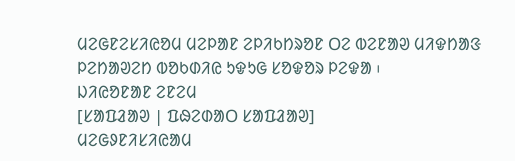ᱢᱮᱜᱱᱮᱥᱤᱭᱚᱢ ᱢᱮᱞᱟᱱ ᱮᱞᱤᱠᱴᱨᱚᱱ ᱛᱮ ᱵᱮᱱᱟᱣ ᱢᱤᱫᱴᱟᱝ ᱞᱮᱴᱟᱣᱮᱴ ᱵᱚᱠᱰᱤᱭ ᱩᱫᱩᱜ ᱥᱚᱫᱚᱨ ᱞᱮᱫᱟ ᱾
ᱡᱤᱭᱚᱱᱟᱱ ᱮᱱᱮᱢ
[ᱥᱟᱯᱲᱟᱣ | ᱯᱷᱮᱰᱟᱛ ᱥᱟᱯᱲᱟᱣ]
ᱢᱮᱜᱽᱱᱤᱥᱤᱭᱟᱢ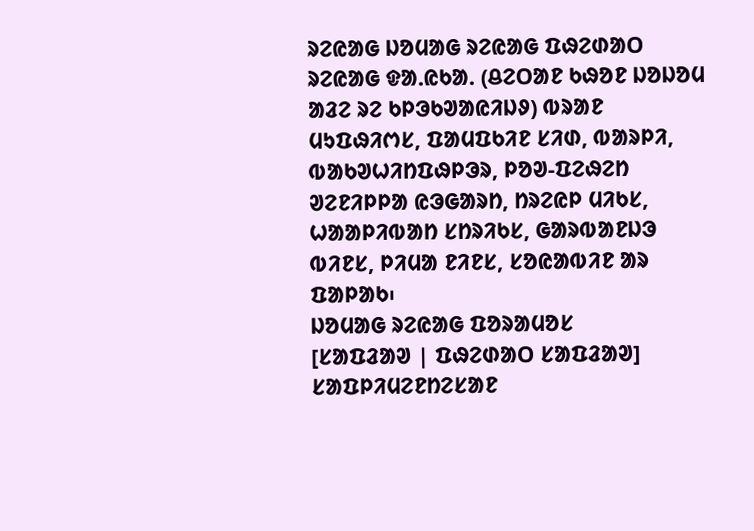ᱨᱮᱭᱟᱜ ᱡᱚᱢᱟᱜ ᱨᱮᱭᱟᱜ ᱯᱷᱮᱰᱟᱛ ᱨᱮᱭᱟᱜ ᱫᱟᱹᱭᱠᱟᱹ (ᱪᱮᱛᱟᱱ ᱠᱷᱚᱱ ᱡᱚᱡᱚᱢ ᱟᱲᱮ ᱨᱮ ᱠᱞᱳᱠᱣᱟᱭᱤᱡᱽ) ᱵᱨᱟᱱ ᱢᱩᱯᱷᱤᱬᱥ, ᱯᱟᱢᱯᱠᱤᱱ ᱥᱤᱰ, ᱵᱟᱨᱞᱤ, ᱵᱟᱠᱣᱦᱤᱴᱯᱷᱞᱳᱨ, ᱞᱚᱣ-ᱯᱮᱷᱮᱴ ᱣᱮᱱᱤᱞᱞᱟ ᱭᱳᱜᱟᱨᱴ, ᱴᱨᱮᱭᱞ ᱢᱤᱠᱥ, ᱦᱟᱟᱞᱤᱵᱟᱴ ᱥᱴᱨᱤᱠᱥ, ᱜᱟᱨᱵᱟᱱᱡᱳ ᱵᱤᱱᱥ, ᱞᱤᱢᱟ ᱱᱤᱱᱥ, ᱥᱚᱭᱟᱵᱤᱱ ᱟᱨ ᱯᱟᱞᱟᱠ᱾
ᱡᱚᱢᱟᱜ ᱨᱮᱭᱟᱜ ᱯᱚᱨᱟᱢᱚᱥ
[ᱥᱟᱯᱲᱟᱣ | ᱯᱷᱮᱰᱟᱛ ᱥᱟᱯᱲᱟᱣ]
ᱥᱟᱯᱞᱤᱢᱮᱱᱴᱮᱥᱟᱱ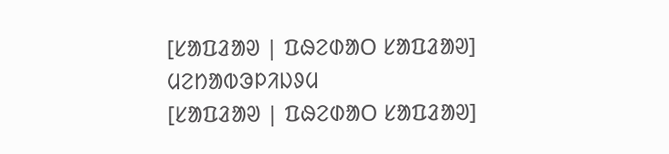[ᱥᱟᱯᱲᱟᱣ | ᱯᱷᱮᱰᱟᱛ ᱥᱟᱯᱲᱟᱣ]
ᱢᱮᱴᱟᱵᱳᱞᱤᱡᱽᱢ
[ᱥᱟᱯᱲᱟᱣ | ᱯᱷᱮᱰᱟᱛ ᱥᱟᱯᱲᱟᱣ]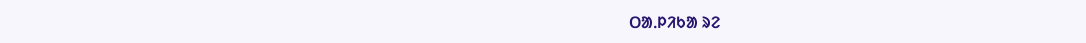ᱛᱟᱹᱞᱤᱠᱟ ᱨᱮ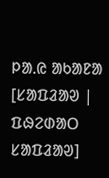ᱞᱟᱹᱭ ᱟᱠᱟᱱᱟ
[ᱥᱟᱯᱲᱟᱣ | ᱯᱷᱮᱰᱟᱛ ᱥᱟᱯᱲᱟᱣ]